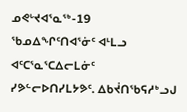ᓄᕙᒡᔪᐊᕐᓇᖅ-19
ᖃᓄᐃᖏᑦᑎᐊᕐᓃᑦ ᐊᒻᒪᓗ ᐊᑦᑕᕐᓇᕐᑕᐃᓕᒪᓃᑦ ᓯᕗᓪᓕᐅᑎᓯᒪᔭᕗᑦ. ᐃᑲᔫᑎᖃᕋᓱᒃᓗᒍ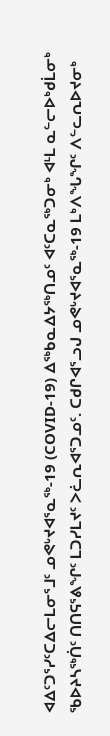ᐊᐃᑦᑐᕐᓯᑦᑕᐃᓕᒪᓂᕐᒧᑦ ᓄᕙᒡᔪᐊᕐᓇᖅ-19 (COVID-19) ᐃᖅᑲᓇᐃᔭᖅᑎᓄᑦ ᐊᑦᑕᓇᖅᑐᓂᒃ ᐊᒻᒪ ᓇᓪᓕᐅᒃᑯᒫᓂᒃ ᖃᐅᔨᓴᖅᑏᑦ ᑎᑎᕋᕐᕕᖏᑦ ᒪᑐᓯᒪᔪᑦ ᐳᓛᕆᐊᕐᑐᓄᑦ. ᑕᑯᒋᐊᕐᓗᒍ ᓄᕙᒡᔪᐊᕐᓇᖅ-19 ᒪᒃᐱᖓᖏᑦ ᐱᓪᓚᕆᐅᔪᓂᒃ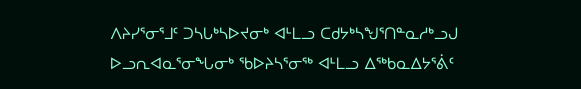ᐱᔨᓯᕐᓂᕐᒧᑦ ᑐᓴᒐᒃᓴᐅᔪᓂᒃ ᐊᒻᒪᓗ ᑕᑯᔭᒃᓴᖑᕐᑎᓐᓇᓱᒃᓗᒍ ᐅᓗᕆᐊᓇᕐᓂᖓᓂᒃ ᖃᐅᔨᓴᕐᓂᖅ ᐊᒻᒪᓗ ᐃᖅᑲᓇᐃᔭᕐᕖᑦ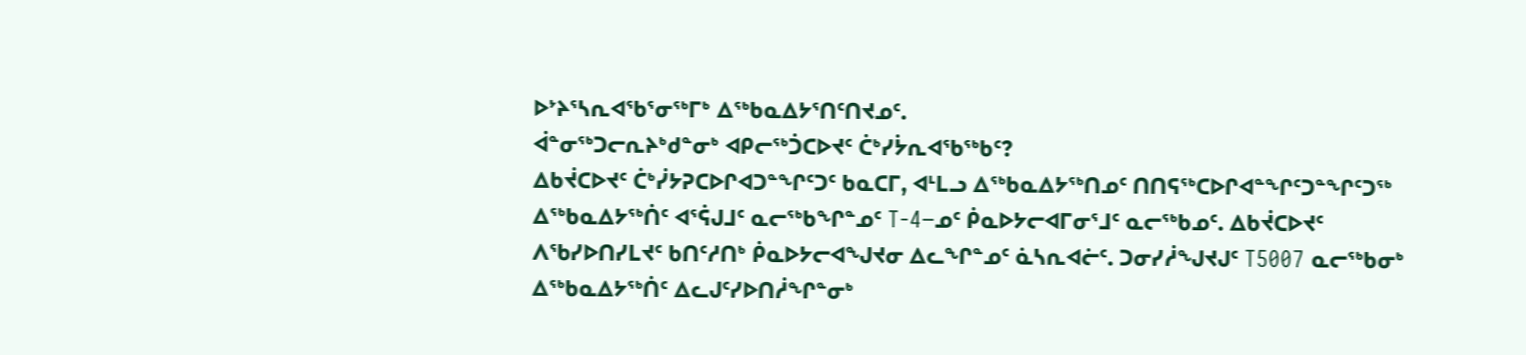ᐅᔾᔨᕐᓴᕆᐊᖃᕐᓂᖅᒥᒃ ᐃᖅᑲᓇᐃᔭᕐᑎᑦᑎᔪᓄᑦ.
ᐋᓐᓂᖅᑐᓕᕆᔨᒃᑯᓐᓂᒃ ᐊᑭᓕᖅᑑᑕᐅᔪᑦ ᑖᒃᓯᔮᕆᐊᖃᖅᑲᑦ?
ᐃᑲᔫᑕᐅᔪᑦ ᑖᒃᓰᔭᕈᑕᐅᒋᐊᑐᓐᖏᑦᑐᑦ ᑲᓇᑕᒥ, ᐊᒻᒪᓗ ᐃᖅᑲᓇᐃᔭᖅᑎᓄᑦ ᑎᑎᕋᖅᑕᐅᒋᐊᓐᖏᑦᑐᓐᖏᑦᑐᖅ ᐃᖅᑲᓇᐃᔭᖅᑏᑦ ᐊᕐᕌᒍᒧᑦ ᓇᓕᖅᑲᖏᓐᓄᑦ T-4−ᓄᑦ ᑮᓇᐅᔭᓕᐊᒥᓂᕐᒧᑦ ᓇᓕᖅᑲᓄᑦ. ᐃᑲᔫᑕᐅᔪᑦ ᐱᖃᓯᐅᑎᓯᒪᔪᑦ ᑲᑎᑦᓱᑎᒃ ᑮᓇᐅᔭᓕᐊᖑᔪᓂ ᐃᓚᖏᓐᓄᑦ ᓈᓴᕆᐊᓖᑦ. ᑐᓂᓯᓲᖑᔪᒍᑦ T5007 ᓇᓕᖅᑲᓂᒃ ᐃᖅᑲᓇᐃᔭᖅᑏᑦ ᐃᓚᒍᑦᓯᐅᑎᓲᖏᓐᓂᒃ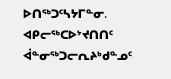ᐅᑎᖅᑐᑦᓴᔭᒥᓐᓂ. ᐊᑭᓕᖅᑕᐅᔾᔪᑎᑎᑦ ᐋᓐᓂᖅᑐᓕᕆᔨᒃᑯᓐᓄᑦ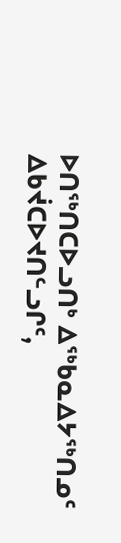ᐅᑎᖅᑎᑕᐅᓗᑎᒃ ᐃᖅᑲᓇᐃᔭᖅᑎᓄᑦ ᐃᑲᔫᑕᐅᔪᑎᓪᓗᒋᑦ,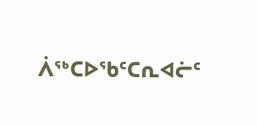ᐲᖅᑕᐅᖃᑦᑕᕆᐊᓖᑦ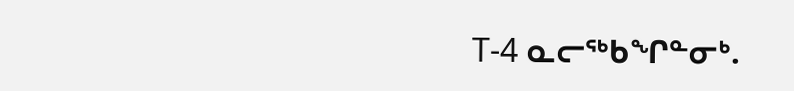T-4 ᓇᓕᖅᑲᖏᓐᓂᒃ.